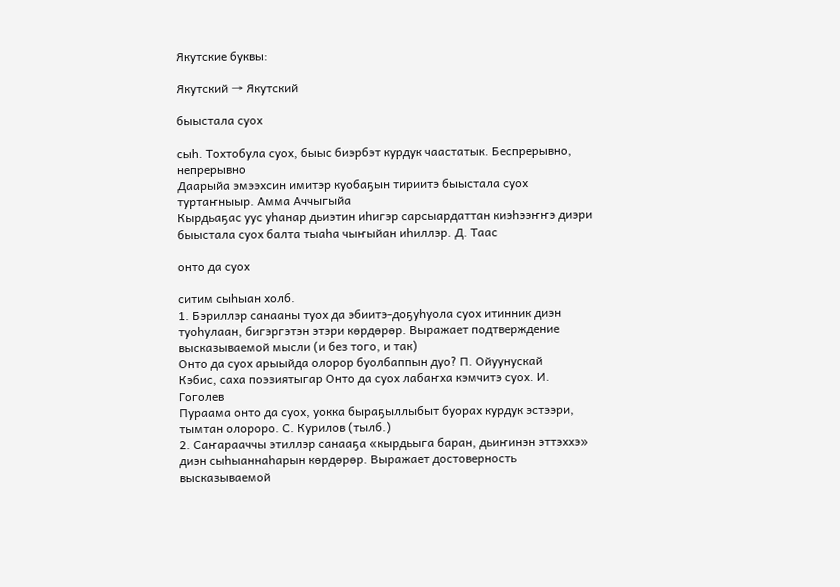Якутские буквы:

Якутский → Якутский

быыстала суох

сыһ. Тохтобула суох, быыс биэрбэт курдук чаастатык. Беспрерывно, непрерывно
Даарыйа эмээхсин имитэр куобаҕын тириитэ быыстала суох туртаҥныыр. Амма Аччыгыйа
Кырдьаҕас уус уһанар дьиэтин иһигэр сарсыардаттан киэһээҥҥэ диэри быыстала суох балта тыаһа чыҥыйан иһиллэр. Д. Таас

онто да суох

ситим сыһыан холб.
1. Бэриллэр санааны туох да эбиитэ-доҕуһуола суох итинник диэн туоһулаан, бигэргэтэн этэри көрдөрөр. Выражает подтверждение высказываемой мысли (и без того, и так)
Онто да суох арыыйда олорор буолбаппын дуо? П. Ойуунускай
Кэбис, саха поэзиятыгар Онто да суох лабаҥха кэмчитэ суох. И. Гоголев
Пураама онто да суох, уокка быраҕыллыбыт буорах курдук эстээри, тымтан олороро. С. Курилов (тылб.)
2. Саҥарааччы этиллэр санааҕа «кырдьыга баран, дьиҥинэн эттэххэ» диэн сыһыаннаһарын көрдөрөр. Выражает достоверность высказываемой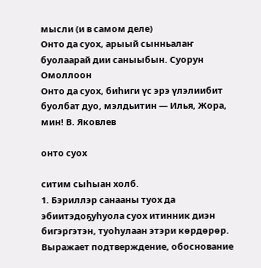мысли (и в самом деле)
Онто да суох, арыый сынньалаҥ буолаарай дии саныыбын. Суорун Омоллоон
Онто да суох, биһиги үс эрэ үлэлиибит буолбат дуо, мэлдьитин — Илья, Жора, мин! В. Яковлев

онто суох

ситим сыһыан холб.
1. Бэриллэр санааны туох да эбиитэдоҕуһуола суох итинник диэн бигэргэтэн, туоһулаан этэри көрдөрөр. Выражает подтверждение, обоснование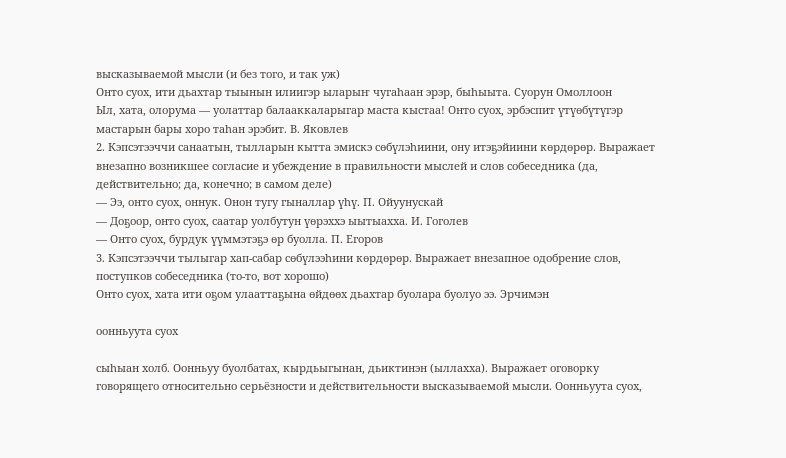высказываемой мысли (и без того, и так уж)
Онто суох, ити дьахтар тыынын илиигэр ыларыҥ чугаһаан эрэр, быһыыта. Суорун Омоллоон
Ыл, хата, олорума — уолаттар балааккаларыгар маста кыстаа! Онто суох, эрбэспит үтүөбүтүгэр мастарын бары хоро таһан эрэбит. В. Яковлев
2. Кэпсэтээччи санаатын, тылларын кытта эмискэ сөбүлэһиини, ону итэҕэйиини көрдөрөр. Выражает внезапно возникшее согласие и убеждение в правильности мыслей и слов собеседника (да, действительно; да, конечно; в самом деле)
— Ээ, онто суох, оннук. Онон тугу гыналлар үһү. П. Ойуунускай
— Доҕоор, онто суох, саатар уолбутун үөрэххэ ыытыахха. И. Гоголев
— Онто суох, бурдук үүммэтэҕэ өр буолла. П. Егоров
3. Кэпсэтээччи тылыгар хап-сабар сөбүлээһини көрдөрөр. Выражает внезапное одобрение слов, поступков собеседника (то-то, вот хорошо)
Онто суох, хата ити оҕом улааттаҕына өйдөөх дьахтар буолара буолуо ээ. Эрчимэн

оонньуута суох

сыһыан холб. Оонньуу буолбатах, кырдьыгынан, дьиктинэн (ыллахха). Выражает оговорку говорящего относительно серьёзности и действительности высказываемой мысли. Оонньуута суох,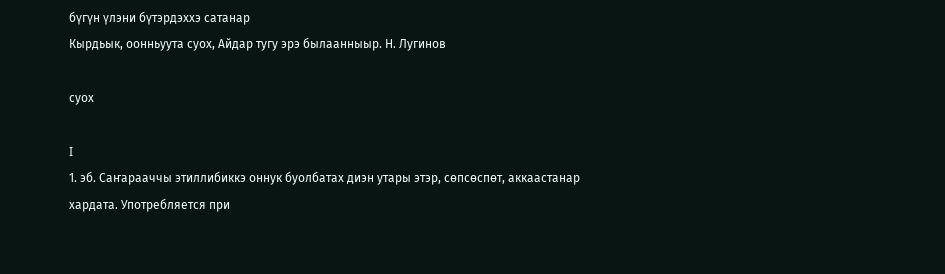бүгүн үлэни бүтэрдэххэ сатанар
Кырдьык, оонньуута суох, Айдар тугу эрэ былаанныыр. Н. Лугинов

суох

I
1. эб. Саҥарааччы этиллибиккэ оннук буолбатах диэн утары этэр, сөпсөспөт, аккаастанар хардата. Употребляется при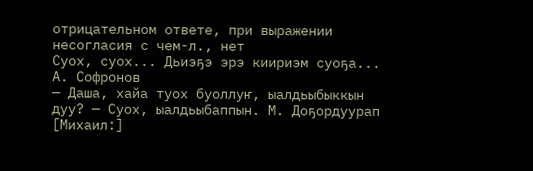отрицательном ответе, при выражении несогласия с чем-л., нет
Суох, суох... Дьиэҕэ эрэ киириэм суоҕа... А. Софронов
— Даша, хайа туох буоллуҥ, ыалдьыбыккын дуу? — Суох, ыалдьыбаппын. М. Доҕордуурап
[Михаил:]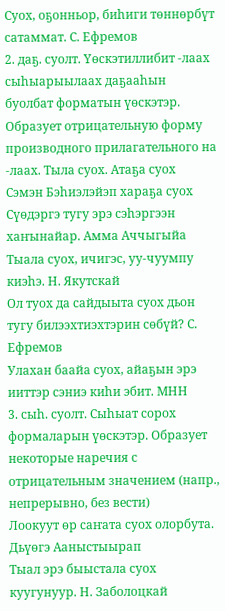Суох, оҕонньор, биһиги төннөрбүт сатаммат. С. Ефремов
2. даҕ. суолт. Үөскэтиллибит -лаах сыһыарыылаах даҕааһын буолбат форматын үөскэтэр. Образует отрицательную форму производного прилагательного на -лаах. Тыла суох. Атаҕа суох
Сэмэн Бэһиэлэйэп хараҕа суох Сүөдэргэ тугу эрэ сэһэргээн хаҥынайар. Амма Аччыгыйа
Тыала суох, ичигэс, уу-чуумпу киэһэ. Н. Якутскай
Ол туох да сайдыыта суох дьон тугу билээхтиэхтэрин сөбүй? С. Ефремов
Улахан баайа суох, айаҕын эрэ ииттэр сэниэ киһи эбит. МНН
3. сыһ. суолт. Сыһыат сорох формаларын үөскэтэр. Образует некоторые наречия с отрицательным значением (напр., непрерывно, без вести)
Лоокуут өр саҥата суох олорбута. Дьүөгэ Ааныстыырап
Тыал эрэ быыстала суох куугунуур. Н. Заболоцкай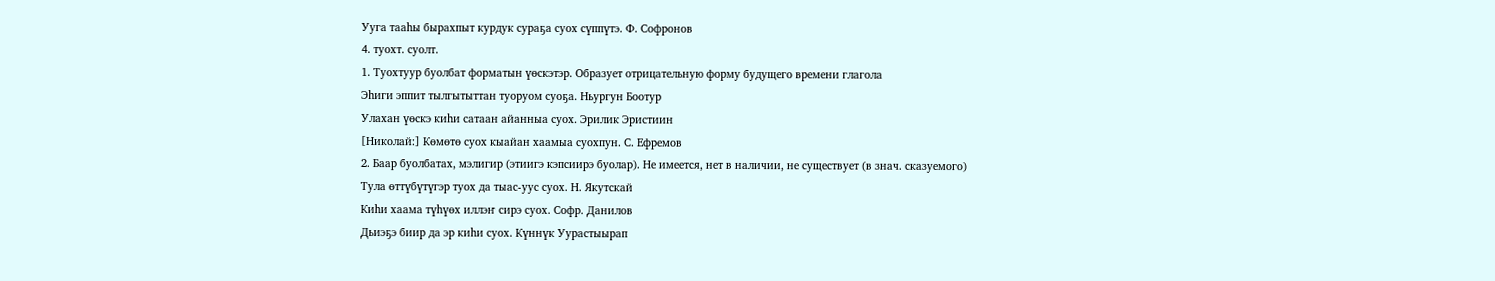Ууга тааһы бырахпыт курдук сураҕа суох сүппүтэ. Ф. Софронов
4. туохт. суолт.
1. Туохтуур буолбат форматын үөскэтэр. Образует отрицательную форму будущего времени глагола
Эһиги эппит тылгытыттан туоруом суоҕа. Ньургун Боотур
Улахан үөскэ киһи сатаан айанныа суох. Эрилик Эристиин
[Николай:] Көмөтө суох кыайан хаамыа суохпун. С. Ефремов
2. Баар буолбатах, мэлигир (этиигэ кэпсиирэ буолар). Не имеется, нет в наличии, не существует (в знач. сказуемого)
Тула өттүбүтүгэр туох да тыас-уус суох. Н. Якутскай
Киһи хаама түһүөх иллэҥ сирэ суох. Софр. Данилов
Дьиэҕэ биир да эр киһи суох. Күннүк Уурастыырап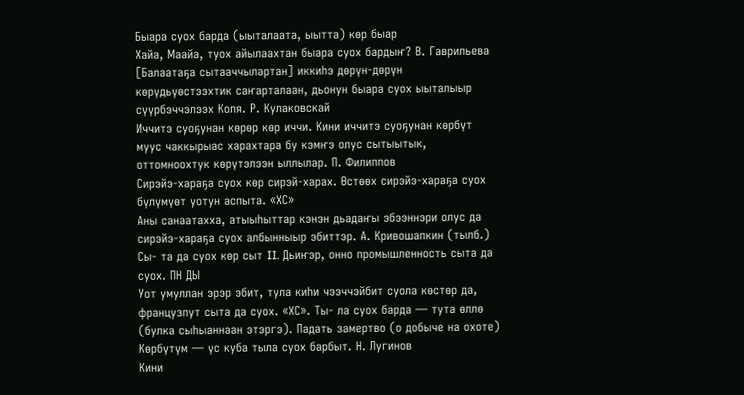Быара суох барда (ыыталаата, ыытта) көр быар
Хайа, Маайа, туох айылаахтан быара суох бардыҥ? В. Гаврильева
[Балаатаҕа сытааччылартан] иккиһэ дөрүн-дөрүн көрүдьүөстээхтик саҥарталаан, дьонун быара суох ыыталыыр сүүрбэччэлээх Коля. Р. Кулаковскай
Иччитэ суоҕунан көрөр көр иччи. Кини иччитэ суоҕунан көрбүт муус чаккырыас харахтара бу кэмҥэ олус сытыытык, оттомноохтук көрүтэлээн ыллылар. П. Филиппов
Сирэйэ-хараҕа суох көр сирэй-харах. Өстөөх сирэйэ-хараҕа суох бүлүмүөт уотун аспыта. «ХС»
Аны санаатахха, атыыһыттар кэнэн дьадаҥы эбээннэри олус да сирэйэ-хараҕа суох албынныыр эбиттэр. А. Кривошапкин (тылб.)
Сы- та да суох көр сыт II. Дьиҥэр, онно промышленность сыта да суох. ПН ДЫ
Уот умуллан эрэр эбит, тула киһи чээччэйбит суола көстөр да, французпут сыта да суох. «ХС». Ты- ла суох барда — тута өллө (булка сыһыаннаан этэргэ). Падать замертво (о добыче на охоте)
Көрбүтүм — үс куба тыла суох барбыт. Н. Лугинов
Кини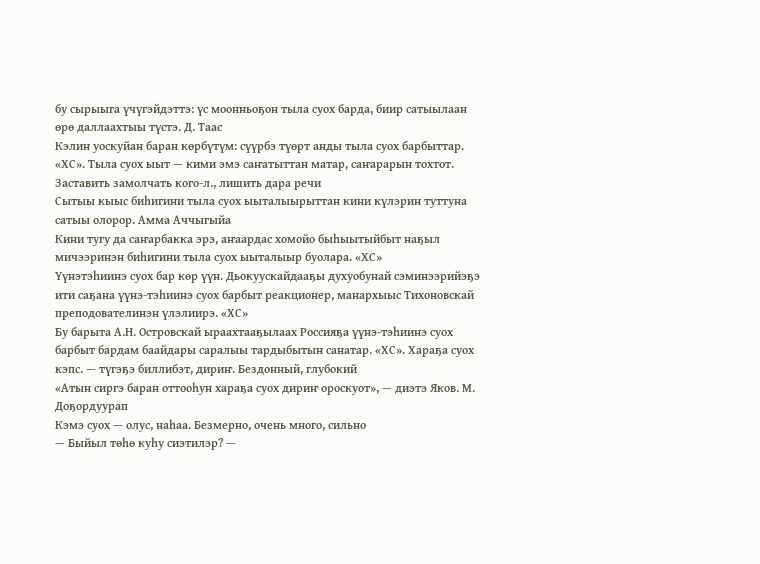бу сырыыга үчүгэйдэттэ: үс моонньоҕон тыла суох барда, биир сатыылаан өрө даллаахтыы түстэ. Д. Таас
Кэлин уоскуйан баран көрбүтүм: сүүрбэ түөрт анды тыла суох барбыттар. «ХС». Тыла суох ыыт — кими эмэ саҥатыттан матар, саҥарарын тохтот. Заставить замолчать кого-л., лишить дара речи
Сытыы кыыс биһигини тыла суох ыыталыырыттан кини күлэрин туттуна сатыы олорор. Амма Аччыгыйа
Кини тугу да саҥарбакка эрэ, аҥаардас хомойо быһыытыйбыт наҕыл мичээринэн биһигини тыла суох ыыталыыр буолара. «ХС»
Үүнэтэһиинэ суох бар көр үүн. Дьокуускайдааҕы духуобунай сэминээрийэҕэ ити саҕана үүнэ-тэһиинэ суох барбыт реакционер, манархыыс Тихоновскай преподователинэн үлэлиирэ. «ХС»
Бу барыта А.Н. Островскай ыраахтааҕылаах Россияҕа үүнэ-тэһиинэ суох барбыт бардам баайдары саралыы тардыбытын санатар. «ХС». Хараҕа суох кэпс. — түгэҕэ биллибэт, дириҥ. Бездонный, глубокий
«Атын сиргэ баран оттооһун хараҕа суох дириҥ ороскуот», — диэтэ Яков. М. Доҕордуурап
Кэмэ суох — олус, наһаа. Безмерно, очень много, сильно
— Быйыл төһө куһу сиэтилэр? —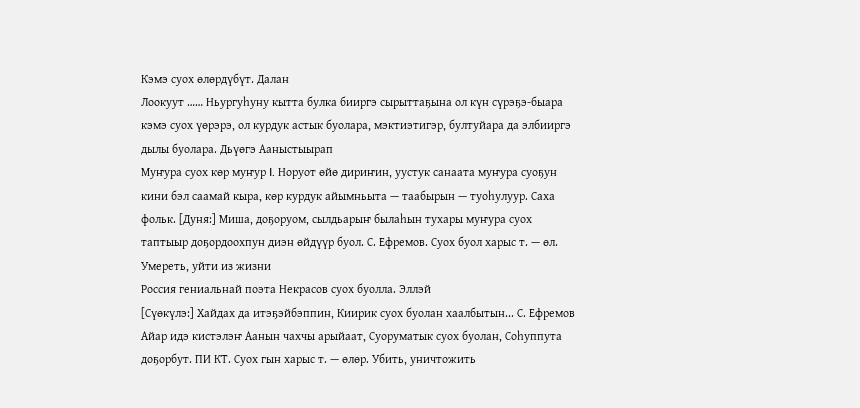Кэмэ суох өлөрдүбүт. Далан
Лоокуут …… Ньургуһуну кытта булка бииргэ сырыттаҕына ол күн сүрэҕэ-быара кэмэ суох үөрэрэ, ол курдук астык буолара, мэктиэтигэр, бултуйара да элбииргэ дылы буолара. Дьүөгэ Ааныстыырап
Муҥура суох көр муҥур I. Норуот өйө дириҥин, уустук санаата муҥура суоҕун кини бэл саамай кыра, көр курдук айымньыта — таабырын — туоһулуур. Саха фольк. [Дуня:] Миша, доҕоруом, сылдьарыҥ былаһын тухары муҥура суох таптыыр доҕордоохпун диэн өйдүүр буол. С. Ефремов. Суох буол харыс т. — өл. Умереть, уйти из жизни
Россия гениальнай поэта Некрасов суох буолла. Эллэй
[Сүөкүлэ:] Хайдах да итэҕэйбэппин, Киирик суох буолан хаалбытын... С. Ефремов
Айар идэ кистэлэҥ Аанын чахчы арыйаат, Суоруматык суох буолан, Соһуппута доҕорбут. ПИ КТ. Суох гын харыс т. — өлөр. Убить, уничтожить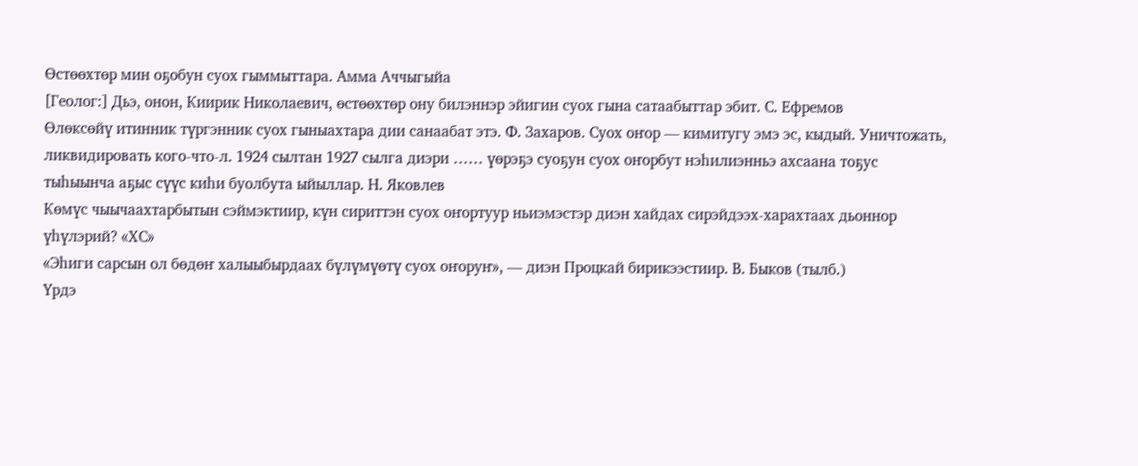Өстөөхтөр мин оҕобун суох гыммыттара. Амма Аччыгыйа
[Геолог:] Дьэ, онон, Киирик Николаевич, өстөөхтөр ону билэннэр эйигин суох гына сатаабыттар эбит. С. Ефремов
Өлөксөйү итинник түргэнник суох гыныахтара дии санаабат этэ. Ф. Захаров. Суох оҥор — кимитугу эмэ эс, кыдый. Уничтожать, ликвидировать кого-что-л. 1924 сылтан 1927 сылга диэри …… үөрэҕэ суоҕун суох оҥорбут нэһилиэнньэ ахсаана тоҕус тыһыынча аҕыс сүүс киһи буолбута ыйыллар. Н. Яковлев
Көмүс чыычаахтарбытын сэймэктиир, күн сириттэн суох оҥортуур ньиэмэстэр диэн хайдах сирэйдээх-харахтаах дьоннор үһүлэрий? «ХС»
«Эһиги сарсын ол бөдөҥ халыыбырдаах бүлүмүөтү суох оҥоруҥ», — диэн Процкай бирикээстиир. В. Быков (тылб.)
Үрдэ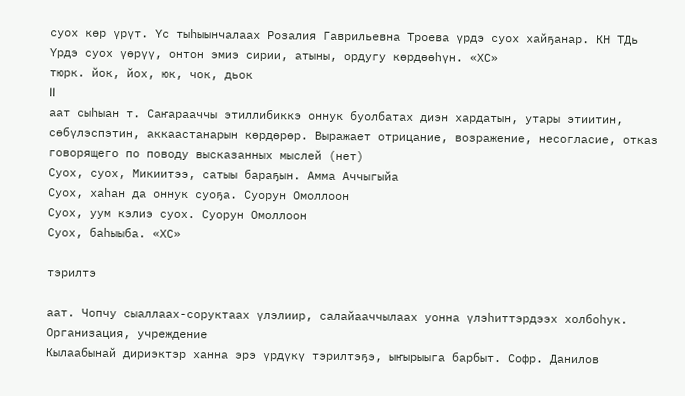суох көр үрүт. Үс тыһыынчалаах Розалия Гаврильевна Троева үрдэ суох хайҕанар. КН ТДь
Үрдэ суох үөрүү, онтон эмиэ сирии, атыны, ордугу көрдөөһүн. «ХС»
тюрк. йок, йох, юк, чок, дьок
II
аат сыһыан т. Саҥарааччы этиллибиккэ оннук буолбатах диэн хардатын, утары этиитин, сөбүлэспэтин, аккаастанарын көрдөрөр. Выражает отрицание, возражение, несогласие, отказ говорящего по поводу высказанных мыслей (нет)
Суох, суох, Микиитээ, сатыы бараҕын. Амма Аччыгыйа
Суох, хаһан да оннук суоҕа. Суорун Омоллоон
Суох, уум кэлиэ суох. Суорун Омоллоон
Суох, баһыыба. «ХС»

тэрилтэ

аат. Чопчу сыаллаах-соруктаах үлэлиир, салайааччылаах уонна үлэһиттэрдээх холбоһук. Организация, учреждение
Кылаабынай дириэктэр ханна эрэ үрдүкү тэрилтэҕэ, ыҥырыыга барбыт. Софр. Данилов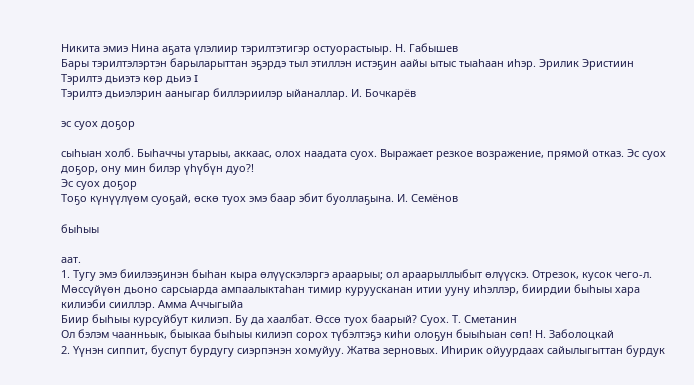Никита эмиэ Нина аҕата үлэлиир тэрилтэтигэр остуорастыыр. Н. Габышев
Бары тэрилтэлэртэн барыларыттан эҕэрдэ тыл этиллэн истэҕин аайы ытыс тыаһаан иһэр. Эрилик Эристиин
Тэрилтэ дьиэтэ көр дьиэ I
Тэрилтэ дьиэлэрин ааныгар биллэриилэр ыйаналлар. И. Бочкарёв

эс суох доҕор

сыһыан холб. Быһаччы утарыы, аккаас, олох наадата суох. Выражает резкое возражение, прямой отказ. Эс суох доҕор, ону мин билэр үһүбүн дуо?!
Эс суох доҕор
Тоҕо күнүүлүөм суоҕай, өскө туох эмэ баар эбит буоллаҕына. И. Семёнов

быһыы

аат.
1. Тугу эмэ биилээҕинэн быһан кыра өлүүскэлэргэ араарыы; ол араарыллыбыт өлүүскэ. Отрезок, кусок чего-л.
Мөссүйүөн дьоно сарсыарда ампаалыктаһан тимир куруусканан итии ууну иһэллэр, биирдии быһыы хара килиэби сииллэр. Амма Аччыгыйа
Биир быһыы курсуйбут килиэп. Бу да хаалбат. Өссө туох баарый? Суох. Т. Сметанин
Ол бэлэм чаанньык, быыкаа быһыы килиэп сорох түбэлтэҕэ киһи олоҕун быыһыан сөп! Н. Заболоцкай
2. Үүнэн сиппит, буспут бурдугу сиэрпэнэн хомуйуу. Жатва зерновых. Иһирик ойуурдаах сайылыгыттан бурдук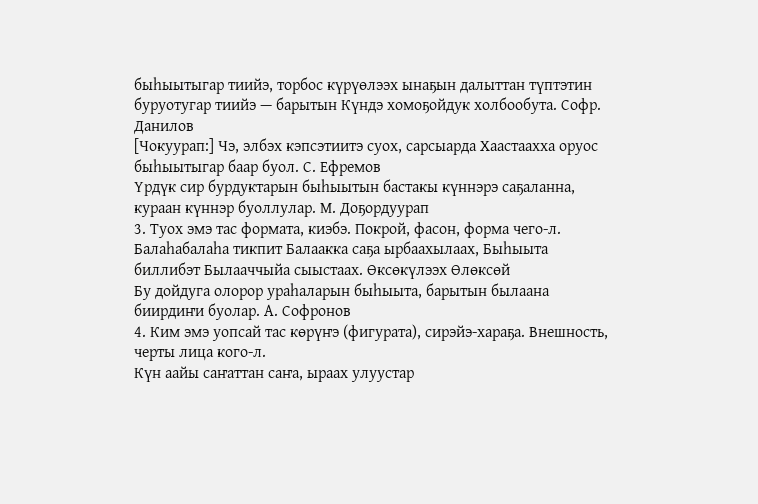быһыытыгар тиийэ, торбос күрүөлээх ынаҕын далыттан түптэтин буруотугар тиийэ — барытын Күндэ хомоҕойдук холбообута. Софр. Данилов
[Чокуурап:] Чэ, элбэх кэпсэтиитэ суох, сарсыарда Хаастаахха оруос быһыытыгар баар буол. С. Ефремов
Үрдүк сир бурдуктарын быһыытын бастакы күннэрэ саҕаланна, кураан күннэр буоллулар. М. Доҕордуурап
3. Туох эмэ тас формата, киэбэ. Покрой, фасон, форма чего-л.
Балаһабалаһа тикпит Балаакка саҕа ырбаахылаах, Быһыыта биллибэт Былааччыйа сыыстаах. Өксөкүлээх Өлөксөй
Бу дойдуга олорор ураһаларын быһыыта, барытын былаана биирдиҥи буолар. А. Софронов
4. Ким эмэ уопсай тас көрүҥэ (фигурата), сирэйэ-хараҕа. Внешность, черты лица кого-л.
Күн аайы саҥаттан саҥа, ыраах улуустар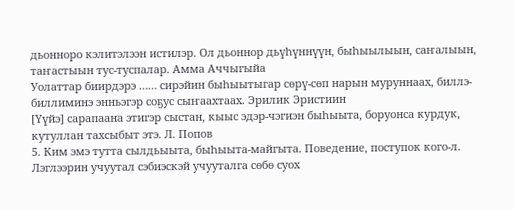дьонноро кэлитэлээн истилэр. Ол дьоннор дьүһүннүүн, быһыылыын, саҥалыын, таҥастыын тус-туспалар. Амма Аччыгыйа
Уолаттар биирдэрэ …… сирэйин быһыытыгар сөрү-сөп нарын муруннаах, биллэ-биллиминэ энньэгэр соҕус сыҥаахтаах. Эрилик Эристиин
[Үүйэ] сарапаана этигэр сыстан, кыыс эдэр-чэгиэн быһыыта, боруонса курдук, кутуллан тахсыбыт этэ. Л. Попов
5. Ким эмэ тутта сылдьыыта, быһыыта-майгыта. Поведение, поступок кого-л.
Лэглээрин учуутал сэбиэскэй учууталга сөбө суох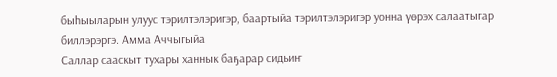быһыыларын улуус тэрилтэлэригэр, баартыйа тэрилтэлэригэр уонна үөрэх салаатыгар биллэрэргэ. Амма Аччыгыйа
Саллар сааскыт тухары ханнык баҕарар сидьиҥ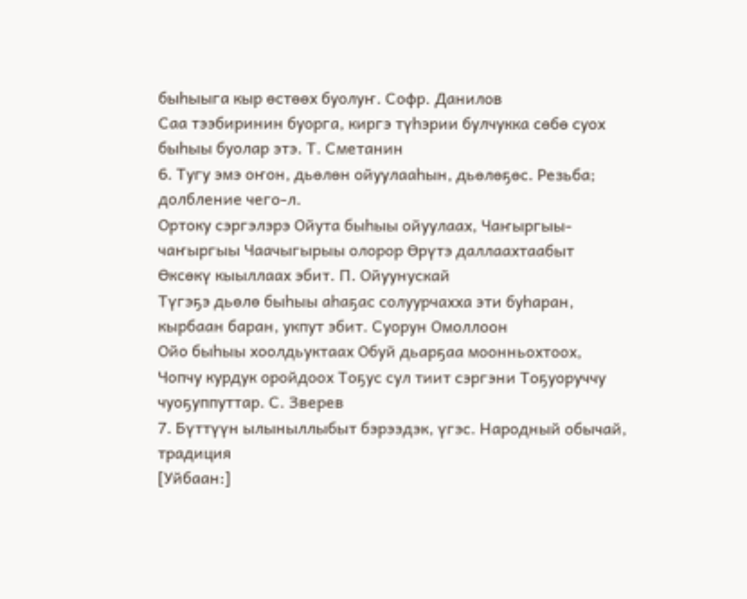быһыыга кыр өстөөх буолуҥ. Софр. Данилов
Саа тээбиринин буорга, киргэ түһэрии булчукка сөбө суох быһыы буолар этэ. Т. Сметанин
6. Тугу эмэ оҥон, дьөлөн ойуулааһын, дьөлөҕөс. Резьба; долбление чего-л.
Ортоку сэргэлэрэ Ойута быһыы ойуулаах, Чаҥыргыы-чаҥыргыы Чаачыгырыы олорор Өрүтэ даллаахтаабыт Өксөкү кыыллаах эбит. П. Ойуунускай
Түгэҕэ дьөлө быһыы аһаҕас солуурчахха эти буһаран, кырбаан баран, укпут эбит. Суорун Омоллоон
Ойо быһыы хоолдьуктаах Обуй дьарҕаа моонньохтоох, Чопчу курдук оройдоох Тоҕус сул тиит сэргэни Тоҕуоруччу чуоҕуппуттар. С. Зверев
7. Бүттүүн ылыныллыбыт бэрээдэк, үгэс. Народный обычай, традиция
[Уйбаан:]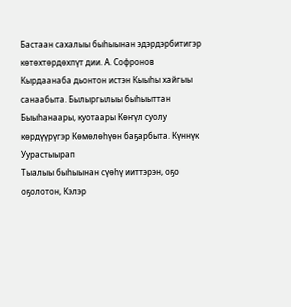Бастаан сахалыы быһыынан эдэрдэрбитигэр көтөхтөрдөхпүт дии. А. Софронов
Кырдаанаба дьонтон истэн Кыыһы хайгыы санаабыта. Былыргылыы быһыыттан Быыһанаары, куотаары Көҥүл суолу көрдүүрүгэр Көмөлөһүөн баҕарбыта. Күннүк Уурастыырап
Тыалыы быһыынан сүөһү ииттэрэн, оҕо оҕолотон, Кэлэр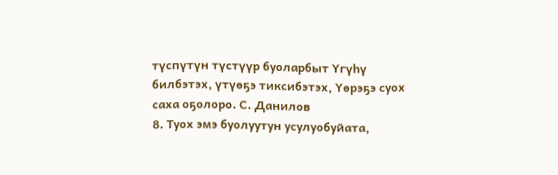түспүтүн түстүүр буоларбыт Үгүһү билбэтэх, үтүөҕэ тиксибэтэх, Үөрэҕэ суох саха оҕолоро. С. Данилов
8. Туох эмэ буолуутун усулуобуйата,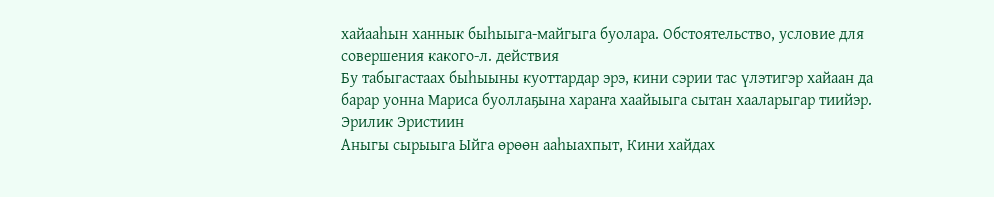хайааһын ханнык быһыыга-майгыга буолара. Обстоятельство, условие для совершения какого-л. действия
Бу табыгастаах быһыыны куоттардар эрэ, кини сэрии тас үлэтигэр хайаан да барар уонна Мариса буоллаҕына хараҥа хаайыыга сытан хааларыгар тиийэр. Эрилик Эристиин
Аныгы сырыыга Ыйга өрөөн ааһыахпыт, Кини хайдах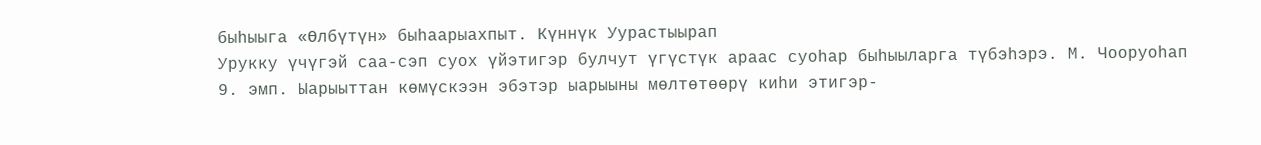быһыыга «Өлбүтүн» быһаарыахпыт. Күннүк Уурастыырап
Урукку үчүгэй саа-сэп суох үйэтигэр булчут үгүстүк араас суоһар быһыыларга түбэһэрэ. М. Чооруоһап
9. эмп. Ыарыыттан көмүскээн эбэтэр ыарыыны мөлтөтөөрү киһи этигэр-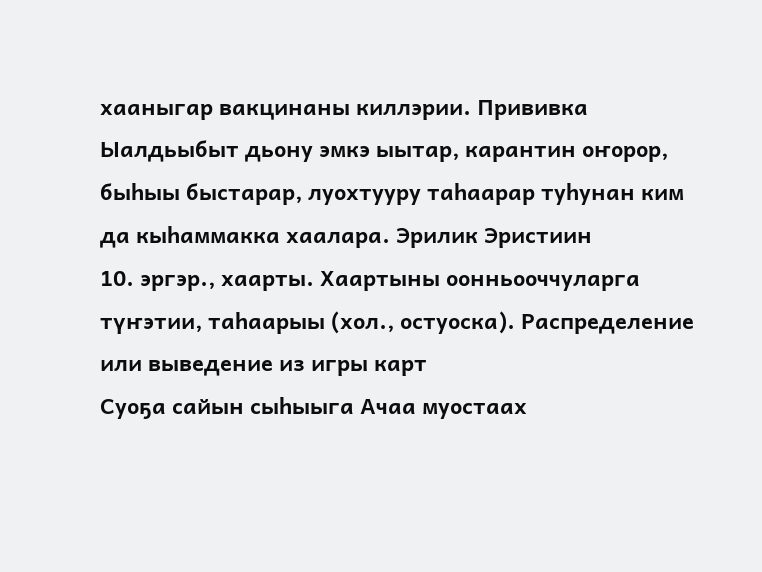хааныгар вакцинаны киллэрии. Прививка
Ыалдьыбыт дьону эмкэ ыытар, карантин оҥорор, быһыы быстарар, луохтууру таһаарар туһунан ким да кыһаммакка хаалара. Эрилик Эристиин
10. эргэр., хаарты. Хаартыны оонньооччуларга түҥэтии, таһаарыы (хол., остуоска). Распределение или выведение из игры карт
Суоҕа сайын сыһыыга Ачаа муостаах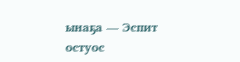ынаҕа — Эспит остуос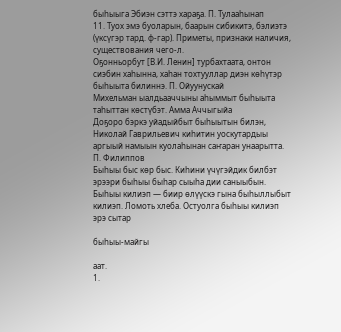быһыыга Эбиэн сэттэ хараҕа. П. Тулааһынап
11. Туох эмэ буоларын, баарын сибикитэ, бэлиэтэ (үксүгэр тард. ф-гар). Приметы, признаки наличия, существования чего-л.
Оҕонньорбут [В.И. Ленин] турбахтаата, онтон сиэбин хаһынна, хаһан тохтууллар диэн көһүтэр быһыыта билиннэ. П. Ойуунускай
Михельман ыалдьааччыны аһыммыт быһыыта таһыттан көстүбэт. Амма Аччыгыйа
Доҕоро бэркэ уйадыйбыт быһыытын билэн, Николай Гаврильевич киһитин уоскутардыы аргыый намыын куолаһынан саҥаран унаарытта. П. Филиппов
Быһыы быс көр быс. Киһини үчүгэйдик билбэт эрээри быһыы быһар сыыһа дии саныыбын.
Быһыы килиэп — биир өлүүскэ гына быһыллыбыт килиэп. Ломоть хлеба. Остуолга быһыы килиэп эрэ сытар

быһыы-майгы

аат.
1.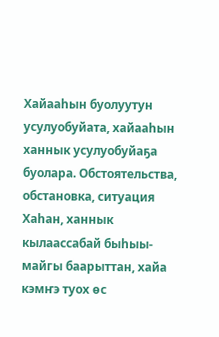Хайааһын буолуутун усулуобуйата, хайааһын ханнык усулуобуйаҕа буолара. Обстоятельства, обстановка, ситуация
Хаһан, ханнык кылаассабай быһыы-майгы баарыттан, хайа кэмҥэ туох өс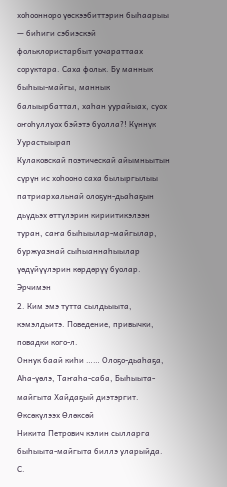хоһоонноро үөскээбиттэрин быһаарыы — биһиги сэбиэскэй фольклористарбыт уочараттаах соруктара. Саха фольк. Бу маннык быһыы-майгы, маннык балыырбаттал, хаһан уурайыах, суох оҥоһуллуох бэйэтэ буолла?! Күннүк Уурастыырап
Кулаковскай поэтическай айымньытын сүрүн ис хоһооно саха былыргылыы патриархальнай олоҕун-дьаһаҕын дьүдьэх өттүлэрин кириитикэлээн туран, саҥа быһыылар-майгылар, буржуазнай сыһыаннаһыылар үөдүйүүлэрин көрдөрүү буолар. Эрчимэн
2. Ким эмэ тутта сылдьыыта, кэмэлдьитэ. Поведение, привычки, повадки кого-л.
Оннук баай киһи …… Олоҕо-дьаһаҕа, Аһа-үөлэ, Таҥаһа-саба, Быһыыта-майгыта Хайдаҕый диэтэргит. Өксөкүлээх Өлөксөй
Никита Петрович кэлин сылларга быһыыта-майгыта биллэ уларыйда. С.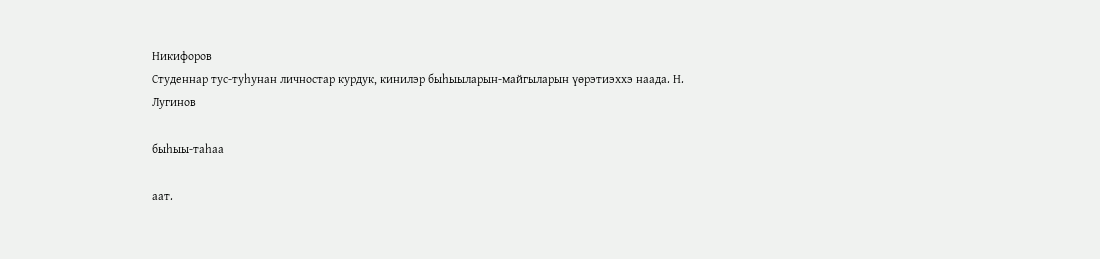Никифоров
Студеннар тус-туһунан личностар курдук, кинилэр быһыыларын-майгыларын үөрэтиэххэ наада. Н. Лугинов

быһыы-таһаа

аат.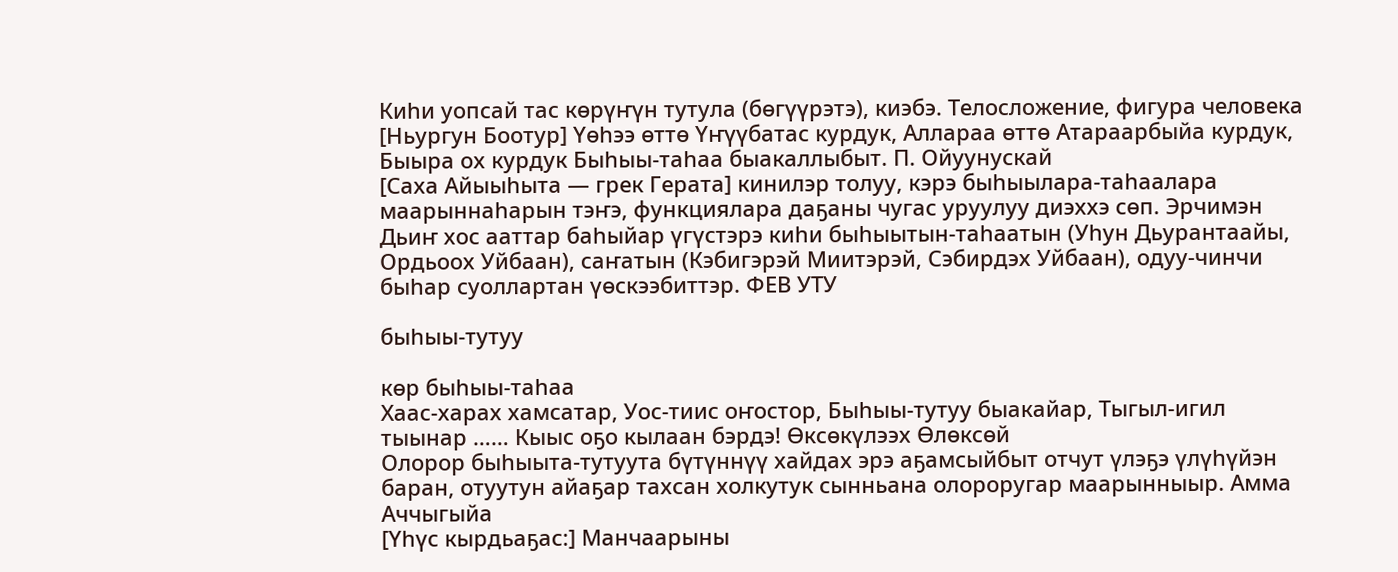Киһи уопсай тас көрүҥүн тутула (бөгүүрэтэ), киэбэ. Телосложение, фигура человека
[Ньургун Боотур] Үөһээ өттө Үҥүүбатас курдук, Аллараа өттө Атараарбыйа курдук, Быыра ох курдук Быһыы-таһаа быакаллыбыт. П. Ойуунускай
[Саха Айыыһыта — грек Герата] кинилэр толуу, кэрэ быһыылара-таһаалара маарыннаһарын тэҥэ, функциялара даҕаны чугас уруулуу диэххэ сөп. Эрчимэн
Дьиҥ хос ааттар баһыйар үгүстэрэ киһи быһыытын-таһаатын (Уһун Дьурантаайы, Ордьоох Уйбаан), саҥатын (Кэбигэрэй Миитэрэй, Сэбирдэх Уйбаан), одуу-чинчи быһар суоллартан үөскээбиттэр. ФЕВ УТУ

быһыы-тутуу

көр быһыы-таһаа
Хаас-харах хамсатар, Уос-тиис оҥостор, Быһыы-тутуу быакайар, Тыгыл-игил тыынар …… Кыыс оҕо кылаан бэрдэ! Өксөкүлээх Өлөксөй
Олорор быһыыта-тутуута бүтүннүү хайдах эрэ аҕамсыйбыт отчут үлэҕэ үлүһүйэн баран, отуутун айаҕар тахсан холкутук сынньана олороругар маарынныыр. Амма Аччыгыйа
[Үһүс кырдьаҕас:] Манчаарыны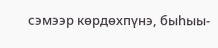сэмээр көрдөхпүнэ, быһыы-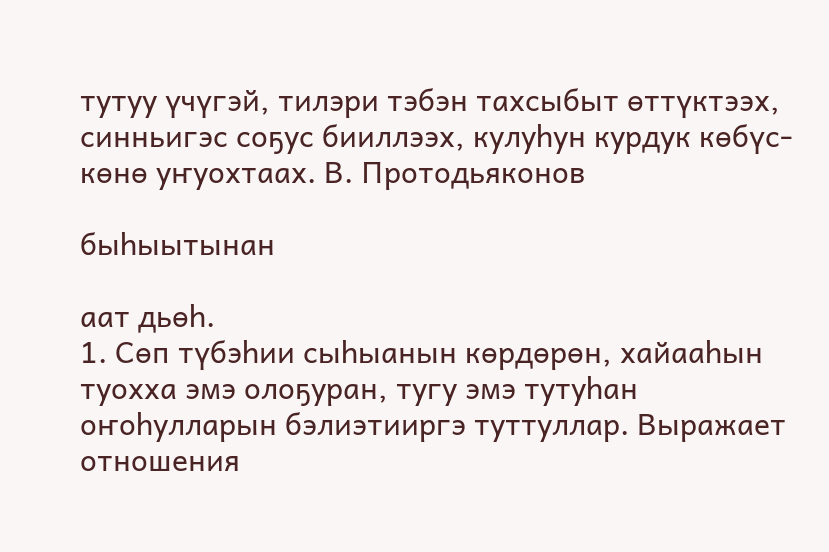тутуу үчүгэй, тилэри тэбэн тахсыбыт өттүктээх, синньигэс соҕус бииллээх, кулуһун курдук көбүс-көнө уҥуохтаах. В. Протодьяконов

быһыытынан

аат дьөһ.
1. Сөп түбэһии сыһыанын көрдөрөн, хайааһын туохха эмэ олоҕуран, тугу эмэ тутуһан оҥоһулларын бэлиэтииргэ туттуллар. Выражает отношения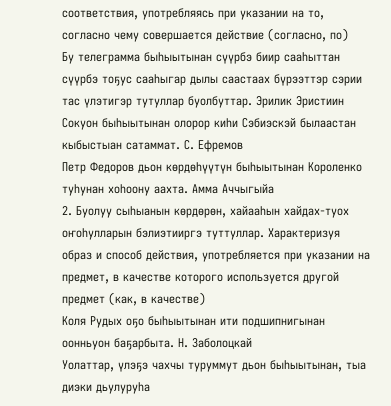соответствия, употребляясь при указании на то, согласно чему совершается действие (согласно, по)
Бу телеграмма быһыытынан сүүрбэ биир сааһыттан сүүрбэ тоҕус сааһыгар дылы саастаах бүрээттэр сэрии тас үлэтигэр тутуллар буолбуттар. Эрилик Эристиин
Сокуон быһыытынан олорор киһи Сэбиэскэй былаастан кыбыстыан сатаммат. С. Ефремов
Петр Федоров дьон көрдөһүүтүн быһыытынан Короленко туһунан хоһоону аахта. Амма Аччыгыйа
2. Буолуу сыһыанын көрдөрөн, хайааһын хайдах-туох оҥоһулларын бэлиэтииргэ туттуллар. Характеризуя образ и способ действия, употребляется при указании на предмет, в качестве которого используется другой предмет (как, в качестве)
Коля Рудых оҕо быһыытынан ити подшипнигынан оонньуон баҕарбыта. Н. Заболоцкай
Уолаттар, үлэҕэ чахчы туруммут дьон быһыытынан, тыа диэки дьулуруһа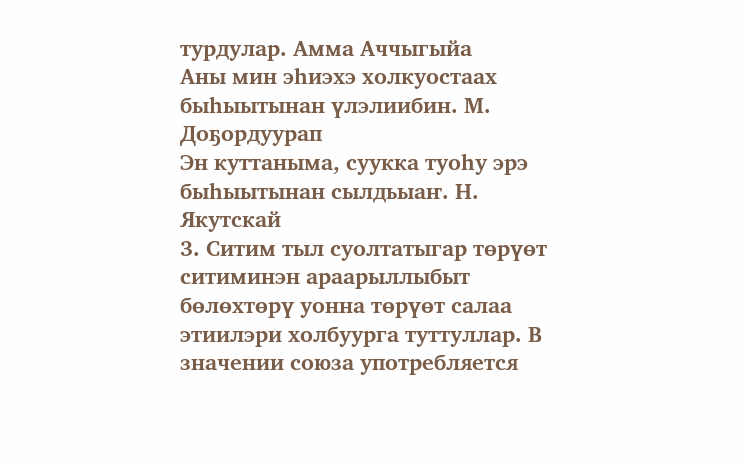турдулар. Амма Аччыгыйа
Аны мин эһиэхэ холкуостаах быһыытынан үлэлиибин. М. Доҕордуурап
Эн куттаныма, суукка туоһу эрэ быһыытынан сылдьыаҥ. Н. Якутскай
3. Ситим тыл суолтатыгар төрүөт ситиминэн араарыллыбыт бөлөхтөрү уонна төрүөт салаа этиилэри холбуурга туттуллар. В значении союза употребляется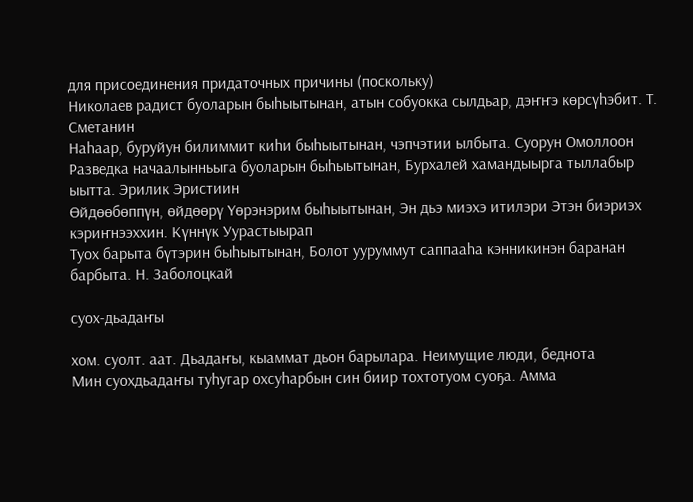для присоединения придаточных причины (поскольку)
Николаев радист буоларын быһыытынан, атын собуокка сылдьар, дэҥҥэ көрсүһэбит. Т. Сметанин
Наһаар, буруйун билиммит киһи быһыытынан, чэпчэтии ылбыта. Суорун Омоллоон
Разведка начаалынньыга буоларын быһыытынан, Бурхалей хамандыырга тыллабыр ыытта. Эрилик Эристиин
Өйдөөбөппүн, өйдөөрү Үөрэнэрим быһыытынан, Эн дьэ миэхэ итилэри Этэн биэриэх кэриҥнээххин. Күннүк Уурастыырап
Туох барыта бүтэрин быһыытынан, Болот ууруммут саппааһа кэнникинэн баранан барбыта. Н. Заболоцкай

суох-дьадаҥы

хом. суолт. аат. Дьадаҥы, кыаммат дьон барылара. Неимущие люди, беднота
Мин суохдьадаҥы туһугар охсуһарбын син биир тохтотуом суоҕа. Амма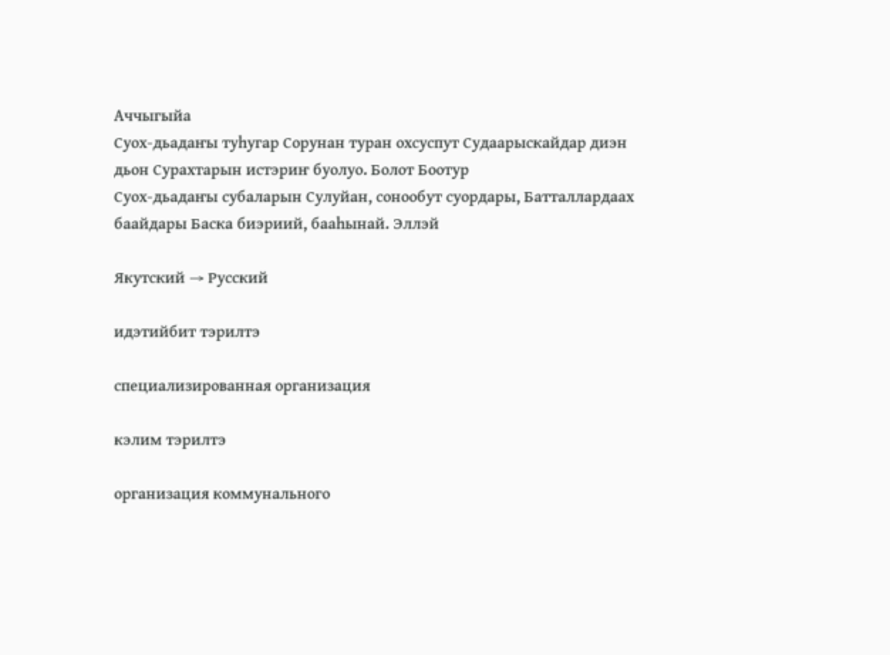Аччыгыйа
Суох-дьадаҥы туһугар Сорунан туран охсуспут Судаарыскайдар диэн дьон Сурахтарын истэриҥ буолуо. Болот Боотур
Суох-дьадаҥы субаларын Сулуйан, сонообут суордары, Батталлардаах баайдары Баска биэриий, бааһынай. Эллэй

Якутский → Русский

идэтийбит тэрилтэ

специализированная организация

кэлим тэрилтэ

организация коммунального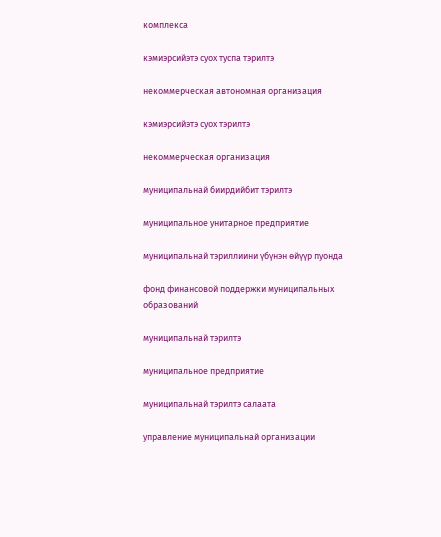комплекса

кэмиэрсийэтэ суох туспа тэрилтэ

некоммерческая автономная организация

кэмиэрсийэтэ суох тэрилтэ

некоммерческая организация

муниципальнай биирдийбит тэрилтэ

муниципальное унитарное предприятие

муниципальнай тэриллиини үбүнэн өйүүр пуонда

фонд финансовой поддержки муниципальных образований

муниципальнай тэрилтэ

муниципальное предприятие

муниципальнай тэрилтэ салаата

управление муниципальнай организации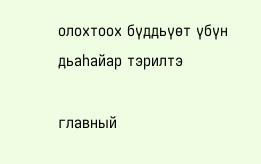олохтоох бүддьүөт үбүн дьаһайар тэрилтэ

главный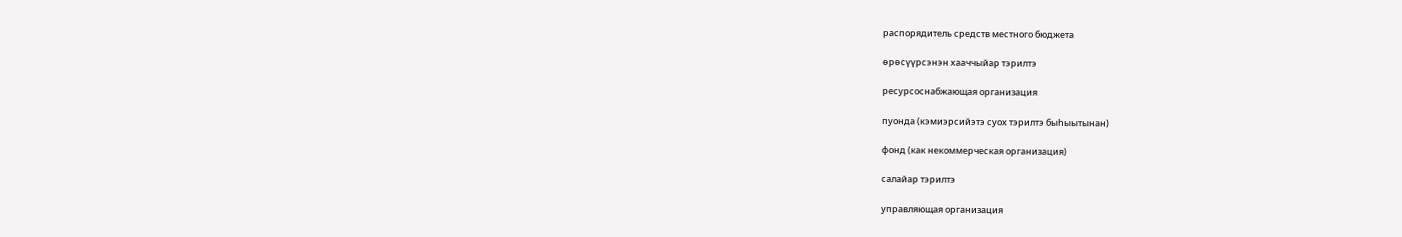распорядитель средств местного бюджета

өрөсүүрсэнэн хааччыйар тэрилтэ

ресурсоснабжающая организация

пуонда (кэмиэрсийэтэ суох тэрилтэ быһыытынан)

фонд (как некоммерческая организация)

салайар тэрилтэ

управляющая организация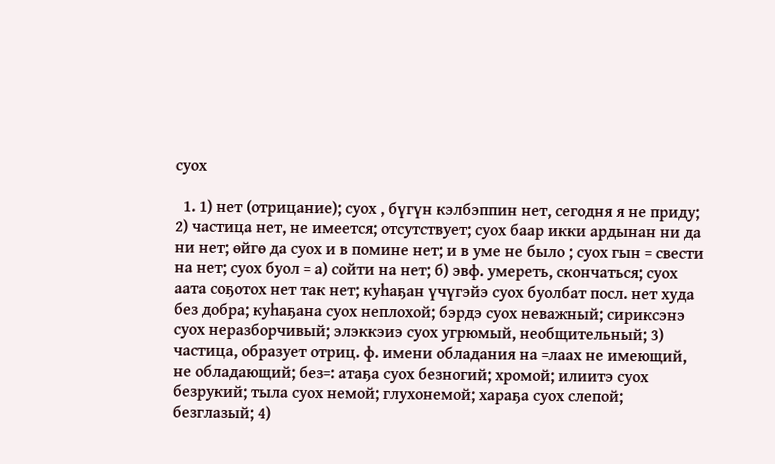суох

  1. 1) нет (отрицание); суох , бүгүн кэлбэппин нет, сегодня я не приду; 2) частица нет, не имеется; отсутствует; суох баар икки ардынан ни да ни нет; өйгө да суох и в помине нет; и в уме не было ; суох гын = свести на нет; суох буол = а) сойти на нет; б) эвф. умереть, скончаться; суох аата соҕотох нет так нет; куһаҕан үчүгэйэ суох буолбат посл. нет худа без добра; куһаҕана суох неплохой; бэрдэ суох неважный; сириксэнэ суох неразборчивый; элэккэиэ суох угрюмый, необщительный; 3) частица, образует отриц. ф. имени обладания на =лаах не имеющий, не обладающий; без=: атаҕа суох безногий; хромой; илиитэ суох безрукий; тыла суох немой; глухонемой; хараҕа суох слепой; безглазый; 4)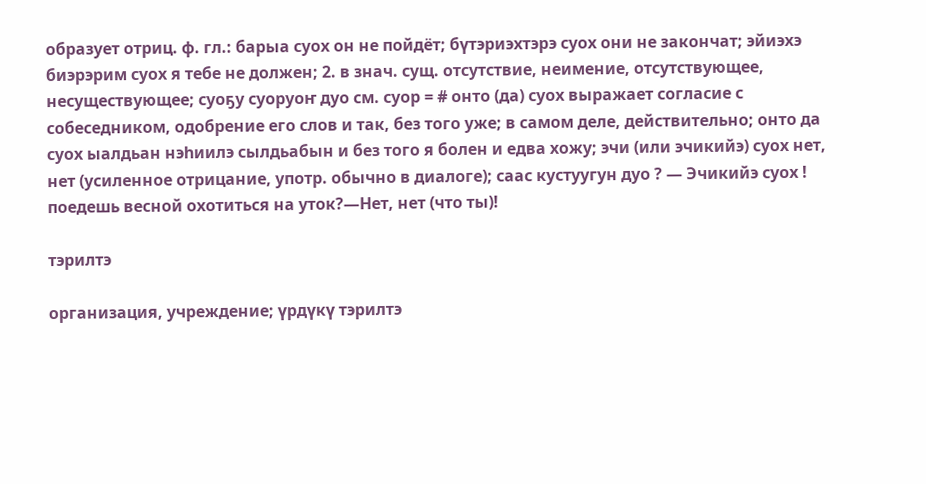образует отриц. ф. гл.: барыа суох он не пойдёт; бүтэриэхтэрэ суох они не закончат; эйиэхэ биэрэрим суох я тебе не должен; 2. в знач. сущ. отсутствие, неимение, отсутствующее, несуществующее; суоҕу суоруоҥ дуо см. суор = # онто (да) суох выражает согласие с собеседником, одобрение его слов и так, без того уже; в самом деле, действительно; онто да суох ыалдьан нэһиилэ сылдьабын и без того я болен и едва хожу; эчи (или эчикийэ) суох нет, нет (усиленное отрицание, употр. обычно в диалоге); саас кустуугун дуо ? — Эчикийэ суох ! поедешь весной охотиться на уток?—Нет, нет (что ты)!

тэрилтэ

организация, учреждение; үрдүкү тэрилтэ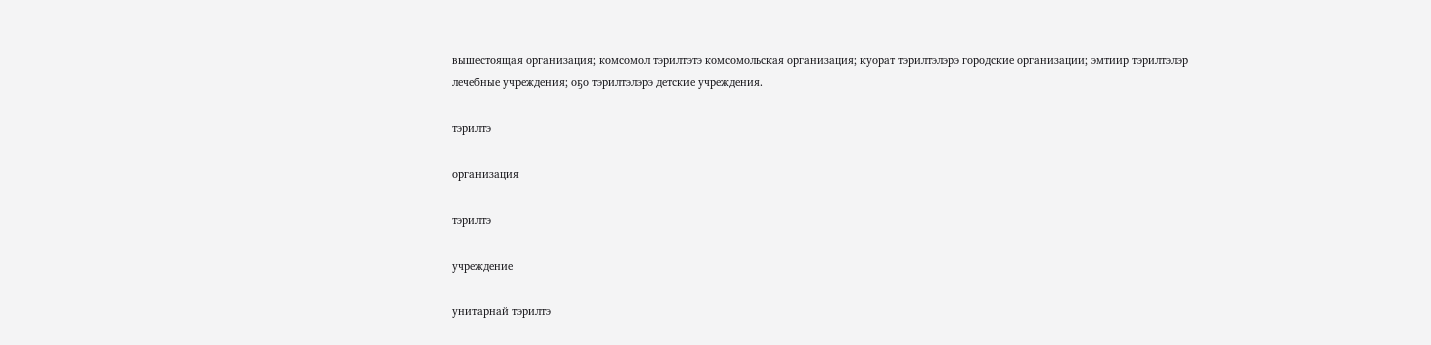вышестоящая организация; комсомол тэрилтэтэ комсомольская организация; куорат тэрилтэлэрэ городские организации; эмтиир тэрилтэлэр лечебные учреждения; оҕо тэрилтэлэрэ детские учреждения.

тэрилтэ

организация

тэрилтэ

учреждение

унитарнай тэрилтэ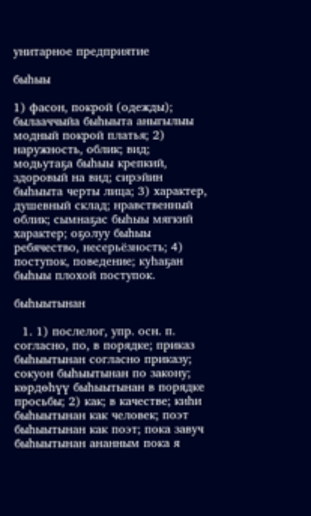унитарное предприятие

быһыы

1) фасон, покрой (одежды); былааччыйа быһыыта аныгылыы модный покрой платья; 2) наружность, облик; вид; модьутаҕа быһыы крепкий, здоровый на вид; сирэйин быһыыта черты лица; 3) характер, душевный склад; нравственный облик; сымнаҕас быһыы мягкий характер; оҕолуу быһыы ребячество, несерьёзность; 4) поступок, поведение; куһаҕан быһыы плохой поступок.

быһыытынан

  1. 1) послелог, упр. осн. п. согласно, по, в порядке; приказ быһыытынан согласно приказу; сокуон быһыытынан по закону; көрдөһүү быһыытынан в порядке просьбы; 2) как; в качестве; киһи быһыытынан как человек; поэт быһыытынан как поэт; пока завуч быһыытынан ананным пока я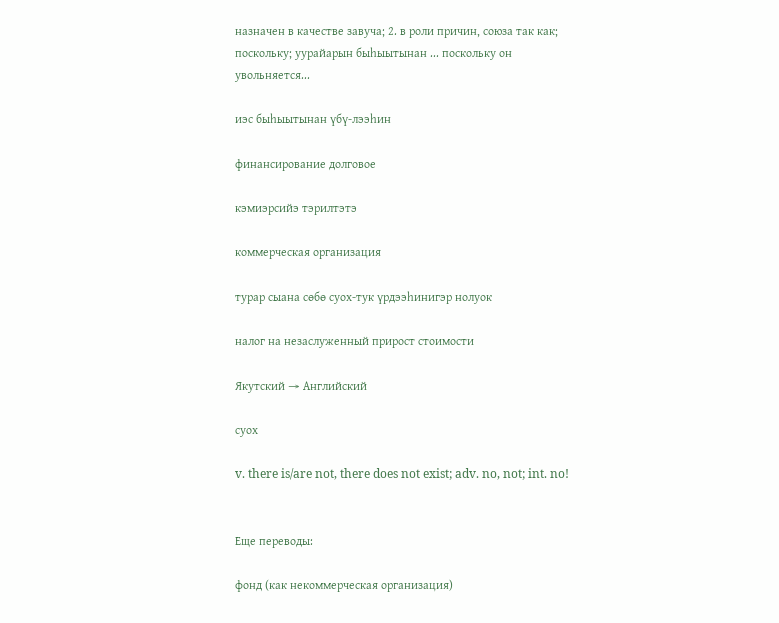назначен в качестве завуча; 2. в роли причин, союза так как; поскольку; уурайарын быһыытынан ... поскольку он увольняется...

иэс быһыытынан үбү-лээһин

финансирование долговое

кэмиэрсийэ тэрилтэтэ

коммерческая организация

турар сыана сөбө суох-тук үрдээһинигэр нолуок

налог на незаслуженный прирост стоимости

Якутский → Английский

суох

v. there is/are not, there does not exist; adv. no, not; int. no!


Еще переводы:

фонд (как некоммерческая организация)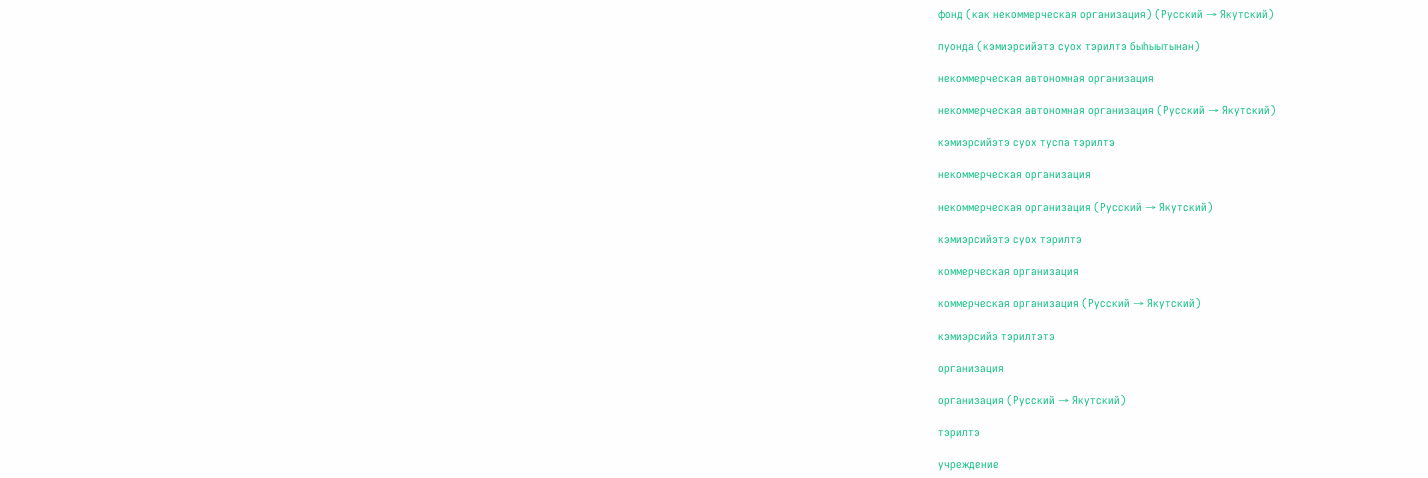фонд (как некоммерческая организация) (Русский → Якутский)

пуонда (кэмиэрсийэтэ суох тэрилтэ быһыытынан)

некоммерческая автономная организация

некоммерческая автономная организация (Русский → Якутский)

кэмиэрсийэтэ суох туспа тэрилтэ

некоммерческая организация

некоммерческая организация (Русский → Якутский)

кэмиэрсийэтэ суох тэрилтэ

коммерческая организация

коммерческая организация (Русский → Якутский)

кэмиэрсийэ тэрилтэтэ

организация

организация (Русский → Якутский)

тэрилтэ

учреждение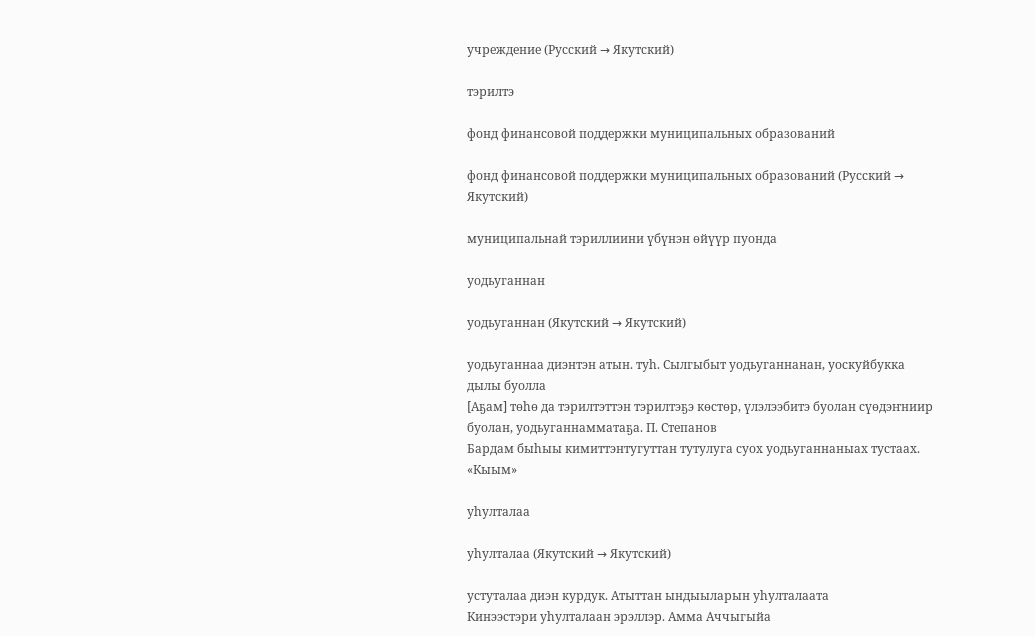учреждение (Русский → Якутский)

тэрилтэ

фонд финансовой поддержки муниципальных образований

фонд финансовой поддержки муниципальных образований (Русский → Якутский)

муниципальнай тэриллиини үбүнэн өйүүр пуонда

уодьуганнан

уодьуганнан (Якутский → Якутский)

уодьуганнаа диэнтэн атын. туһ. Сылгыбыт уодьуганнанан, уоскуйбукка дылы буолла
[Аҕам] төһө да тэрилтэттэн тэрилтэҕэ көстөр, үлэлээбитэ буолан сүөдэҥниир буолан, уодьуганнамматаҕа. П. Степанов
Бардам быһыы кимиттэнтугуттан тутулуга суох уодьуганнаныах тустаах. «Кыым»

уһулталаа

уһулталаа (Якутский → Якутский)

устуталаа диэн курдук. Атыттан ындыыларын уһулталаата
Кинээстэри уһулталаан эрэллэр. Амма Аччыгыйа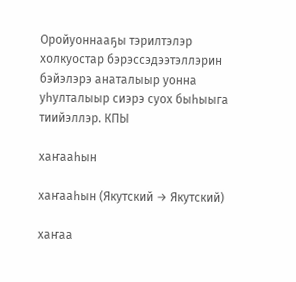Оройуоннааҕы тэрилтэлэр холкуостар бэрэссэдээтэллэрин бэйэлэрэ анаталыыр уонна уһулталыыр сиэрэ суох быһыыга тиийэллэр. КПЫ

хаҥааһын

хаҥааһын (Якутский → Якутский)

хаҥаа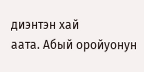диэнтэн хай
аата. Абый оройуонун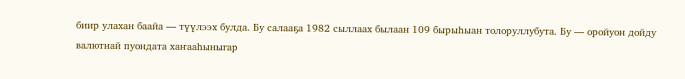биир улахан баайа — түүлээх булда. Бу салааҕа 1982 сыллаах былаан 109 бырыһыан толоруллубута. Бу — оройуон дойду валютнай пуондата хаҥааһыныгар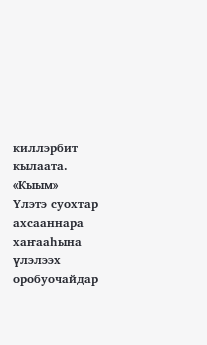киллэрбит кылаата. «Кыым»
Үлэтэ суохтар ахсааннара хаҥааһына үлэлээх оробуочайдар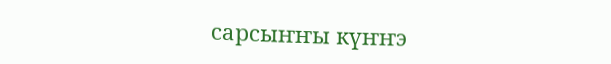сарсыҥҥы күҥҥэ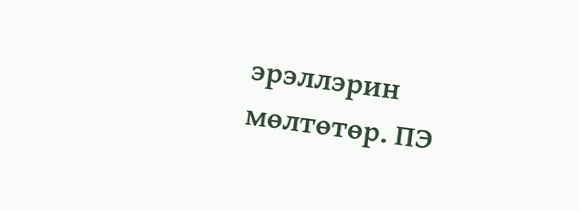эрэллэрин мөлтөтөр. ПЭ